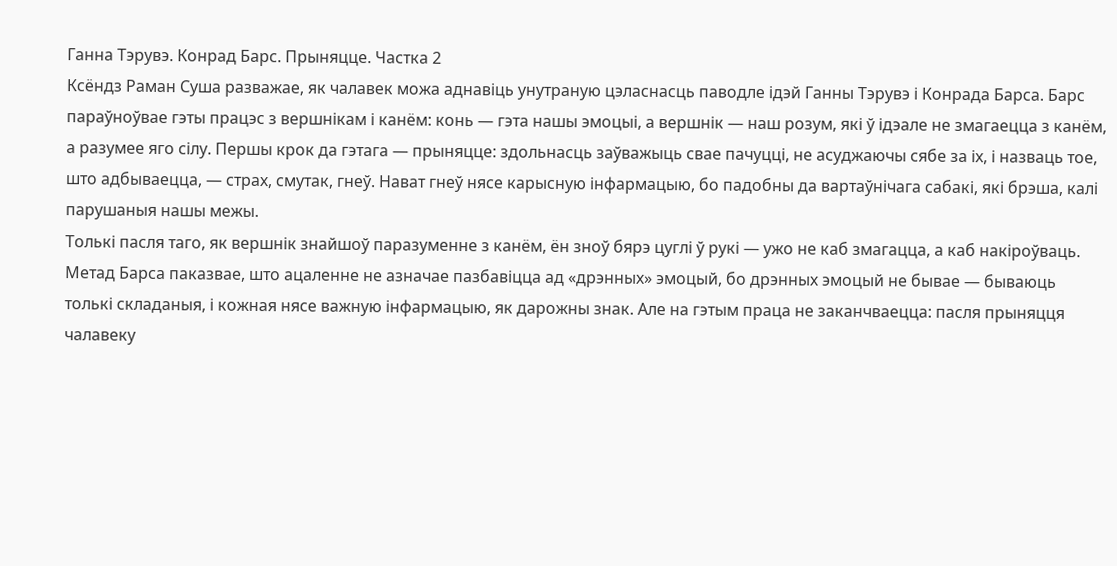Ганна Тэрувэ. Конрад Барс. Прыняцце. Частка 2
Ксёндз Раман Суша разважае, як чалавек можа аднавіць унутраную цэласнасць паводле ідэй Ганны Тэрувэ і Конрада Барса. Барс параўноўвае гэты працэс з вершнікам і канём: конь — гэта нашы эмоцыі, а вершнік — наш розум, які ў ідэале не змагаецца з канём, а разумее яго сілу. Першы крок да гэтага — прыняцце: здольнасць заўважыць свае пачуцці, не асуджаючы сябе за іх, і назваць тое, што адбываецца, — страх, смутак, гнеў. Нават гнеў нясе карысную інфармацыю, бо падобны да вартаўнічага сабакі, які брэша, калі парушаныя нашы межы.
Толькі пасля таго, як вершнік знайшоў паразуменне з канём, ён зноў бярэ цуглі ў рукі — ужо не каб змагацца, а каб накіроўваць. Метад Барса паказвае, што ацаленне не азначае пазбавіцца ад «дрэнных» эмоцый, бо дрэнных эмоцый не бывае — бываюць толькі складаныя, і кожная нясе важную інфармацыю, як дарожны знак. Але на гэтым праца не заканчваецца: пасля прыняцця чалавеку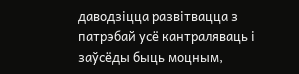даводзіцца развітвацца з патрэбай усё кантраляваць і заўсёды быць моцным,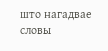што нагадвае словы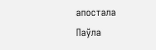апостала Паўла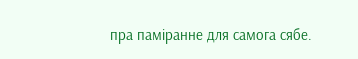пра паміранне для самога сябе.